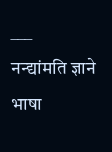___
नन्द्यांमति ज्ञाने भाषा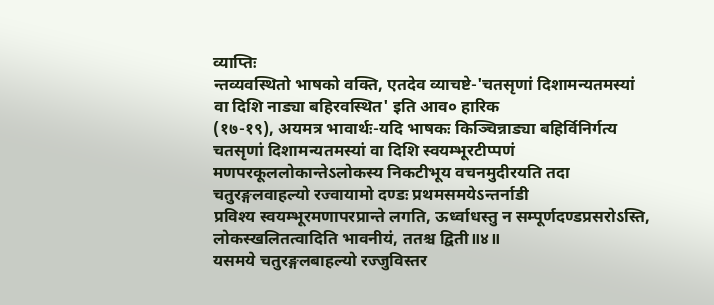व्याप्तिः
न्तव्यवस्थितो भाषको वक्ति, एतदेव व्याचष्टे-'चतसृणां दिशामन्यतमस्यां वा दिशि नाड्या बहिरवस्थित' इति आव० हारिक
(१७-१९), अयमत्र भावार्थः-यदि भाषकः किञ्चिन्नाड्या बहिर्विनिर्गत्य चतसृणां दिशामन्यतमस्यां वा दिशि स्वयम्भूरटीप्पणं मणपरकूललोकान्तेऽलोकस्य निकटीभूय वचनमुदीरयति तदा चतुरङ्गलवाहल्यो रज्वायामो दण्डः प्रथमसमयेऽन्तर्नाडी
प्रविश्य स्वयम्भूरमणापरप्रान्ते लगति, ऊर्ध्वाधस्तु न सम्पूर्णदण्डप्रसरोऽस्ति, लोकस्खलितत्वादिति भावनीयं, ततश्च द्विती॥४॥
यसमये चतुरङ्गलबाहल्यो रज्जुविस्तर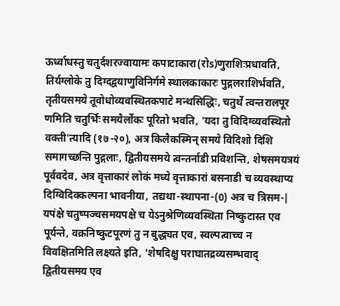ऊर्ध्वाधस्तु चतुर्दशरज्वायामः कपाटाकारा(रोs)णुराशिःप्रधावति, तिर्यग्लोके तु दिग्दद्वयाणुविनिर्गमे स्थालकाकारः पुद्गलराशिर्भवति, तृतीयसमये तूवोधोव्यवस्थितकपाटे मन्थसिद्धिः, चतुर्थे त्वन्तरालपूर
णमिति चतुर्भिः समयैर्लोकः पूरितो भवति, 'यदा तु विदिग्व्यवस्थितो वक्ती'त्यादि (१७-२०), अत्र किलैकस्मिन् समये विदिशो दिशि समागच्छन्ति पुद्गलाः, द्वितीयसमये त्वन्तर्नाडी प्रविशन्ति, शेषसमयत्रयं पूर्ववदेव, अत्र वृत्ताकारं लोकं मध्ये वृत्ताकारां बसनाडी च व्यवस्थाप्य दिग्विदिक्कल्पना भावनीया, तद्यथा-स्थापना-(0) अत्र च त्रिसम-| यपंक्षे चतुष्पञ्चसमयपक्षे च येऽनुश्रेणिव्यवस्थिता निष्कुटास्त एव पूर्यन्ते, वक्रनिष्कुटपूरणं तु न बुद्ध्यत एव, स्वल्पत्वाच्च न विवक्षितमिति लक्ष्यते इति, 'शेषदिक्षु पराघातद्रव्यसम्भवाद् द्वितीयसमय एव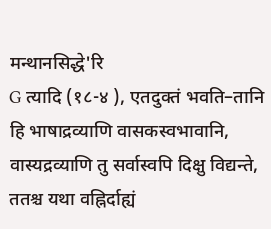मन्थानसिद्धे'रि
G त्यादि (१८-४ ), एतदुक्तं भवति–तानि हि भाषाद्रव्याणि वासकस्वभावानि, वास्यद्रव्याणि तु सर्वास्वपि दिक्षु विद्यन्ते, ततश्च यथा वह्निर्दाह्यं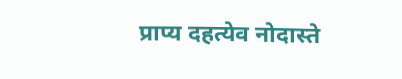प्राप्य दहत्येव नोदास्ते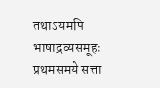तथाऽयमपि भाषाद्रव्यसमूहः प्रथमसमये सत्ता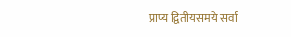प्राप्य द्वितीयसमये सर्वा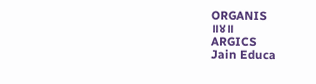ORGANIS
॥४॥
ARGICS
Jain Educa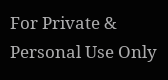For Private & Personal Use Only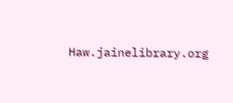Haw.jainelibrary.org